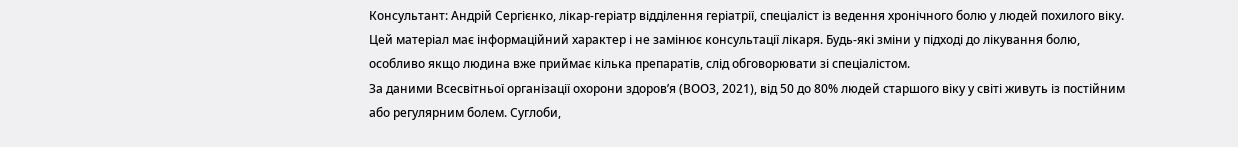Консультант: Андрій Сергієнко, лікар-геріатр відділення геріатрії, спеціаліст із ведення хронічного болю у людей похилого віку.
Цей матеріал має інформаційний характер і не замінює консультації лікаря. Будь-які зміни у підході до лікування болю, особливо якщо людина вже приймає кілька препаратів, слід обговорювати зі спеціалістом.
За даними Всесвітньої організації охорони здоров’я (ВООЗ, 2021), від 50 до 80% людей старшого віку у світі живуть із постійним або регулярним болем. Суглоби,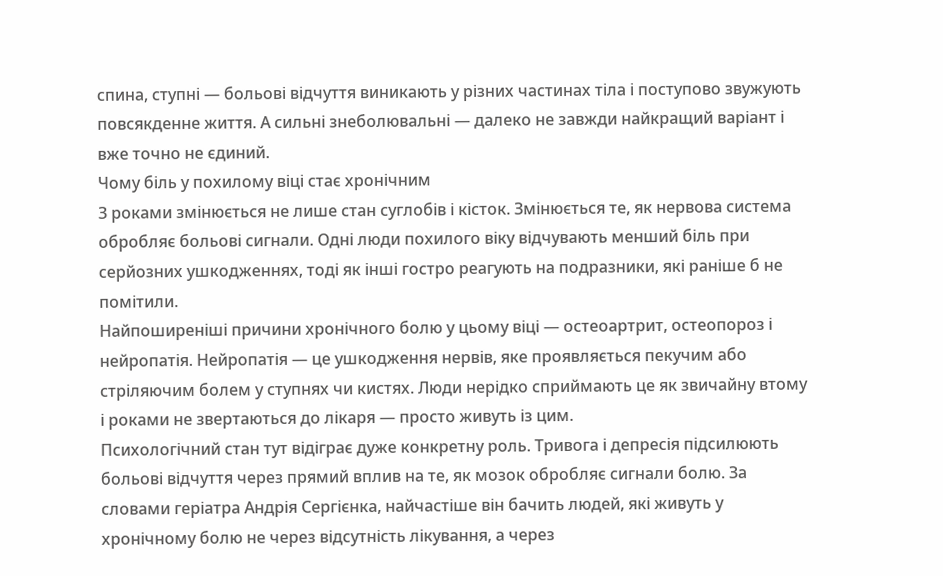спина, ступні — больові відчуття виникають у різних частинах тіла і поступово звужують повсякденне життя. А сильні знеболювальні — далеко не завжди найкращий варіант і вже точно не єдиний.
Чому біль у похилому віці стає хронічним
З роками змінюється не лише стан суглобів і кісток. Змінюється те, як нервова система обробляє больові сигнали. Одні люди похилого віку відчувають менший біль при серйозних ушкодженнях, тоді як інші гостро реагують на подразники, які раніше б не помітили.
Найпоширеніші причини хронічного болю у цьому віці — остеоартрит, остеопороз і нейропатія. Нейропатія — це ушкодження нервів, яке проявляється пекучим або стріляючим болем у ступнях чи кистях. Люди нерідко сприймають це як звичайну втому і роками не звертаються до лікаря — просто живуть із цим.
Психологічний стан тут відіграє дуже конкретну роль. Тривога і депресія підсилюють больові відчуття через прямий вплив на те, як мозок обробляє сигнали болю. За словами геріатра Андрія Сергієнка, найчастіше він бачить людей, які живуть у хронічному болю не через відсутність лікування, а через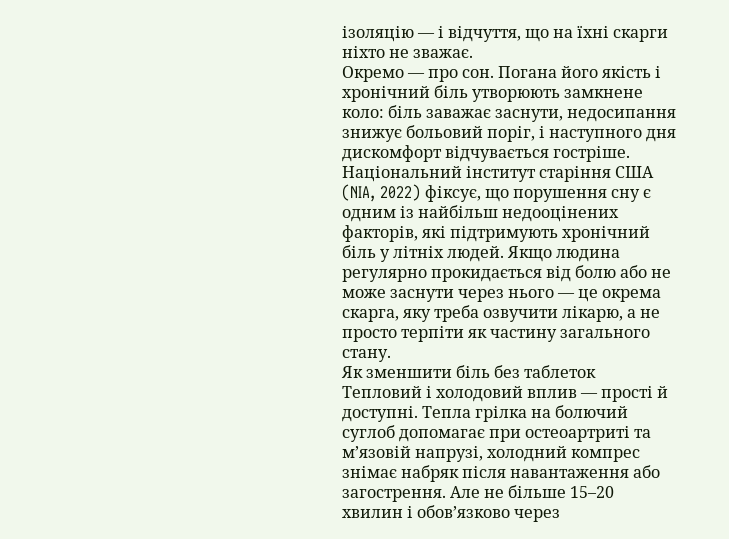ізоляцію — і відчуття, що на їхні скарги ніхто не зважає.
Окремо — про сон. Погана його якість і хронічний біль утворюють замкнене коло: біль заважає заснути, недосипання знижує больовий поріг, і наступного дня дискомфорт відчувається гостріше. Національний інститут старіння США (NIA, 2022) фіксує, що порушення сну є одним із найбільш недооцінених факторів, які підтримують хронічний біль у літніх людей. Якщо людина регулярно прокидається від болю або не може заснути через нього — це окрема скарга, яку треба озвучити лікарю, а не просто терпіти як частину загального стану.
Як зменшити біль без таблеток
Тепловий і холодовий вплив — прості й доступні. Тепла грілка на болючий суглоб допомагає при остеоартриті та м’язовій напрузі, холодний компрес знімає набряк після навантаження або загострення. Але не більше 15–20 хвилин і обов’язково через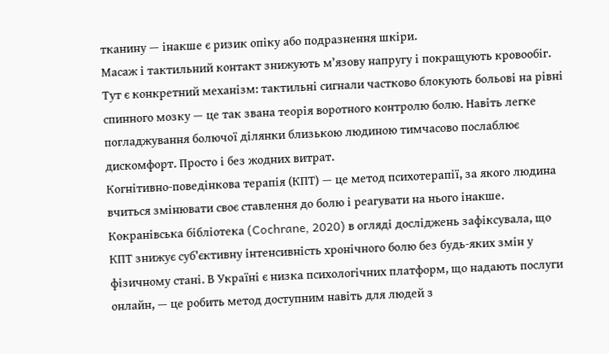тканину — інакше є ризик опіку або подразнення шкіри.
Масаж і тактильний контакт знижують м’язову напругу і покращують кровообіг. Тут є конкретний механізм: тактильні сигнали частково блокують больові на рівні спинного мозку — це так звана теорія воротного контролю болю. Навіть легке погладжування болючої ділянки близькою людиною тимчасово послаблює дискомфорт. Просто і без жодних витрат.
Когнітивно-поведінкова терапія (КПТ) — це метод психотерапії, за якого людина вчиться змінювати своє ставлення до болю і реагувати на нього інакше. Кокранівська бібліотека (Cochrane, 2020) в огляді досліджень зафіксувала, що КПТ знижує суб’єктивну інтенсивність хронічного болю без будь-яких змін у фізичному стані. В Україні є низка психологічних платформ, що надають послуги онлайн, — це робить метод доступним навіть для людей з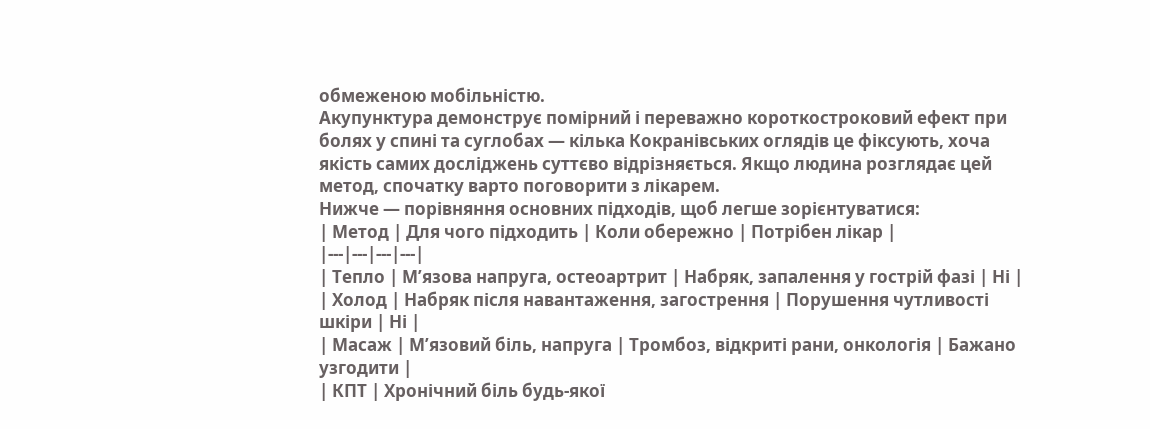обмеженою мобільністю.
Акупунктура демонструє помірний і переважно короткостроковий ефект при болях у спині та суглобах — кілька Кокранівських оглядів це фіксують, хоча якість самих досліджень суттєво відрізняється. Якщо людина розглядає цей метод, спочатку варто поговорити з лікарем.
Нижче — порівняння основних підходів, щоб легше зорієнтуватися:
| Метод | Для чого підходить | Коли обережно | Потрібен лікар |
|---|---|---|---|
| Тепло | М’язова напруга, остеоартрит | Набряк, запалення у гострій фазі | Ні |
| Холод | Набряк після навантаження, загострення | Порушення чутливості шкіри | Ні |
| Масаж | М’язовий біль, напруга | Тромбоз, відкриті рани, онкологія | Бажано узгодити |
| КПТ | Хронічний біль будь-якої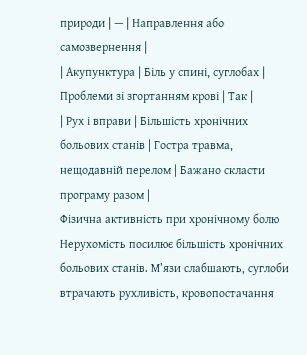природи | — | Направлення або самозвернення |
| Акупунктура | Біль у спині, суглобах | Проблеми зі згортанням крові | Так |
| Рух і вправи | Більшість хронічних больових станів | Гостра травма, нещодавній перелом | Бажано скласти програму разом |
Фізична активність при хронічному болю
Нерухомість посилює більшість хронічних больових станів. М’язи слабшають, суглоби втрачають рухливість, кровопостачання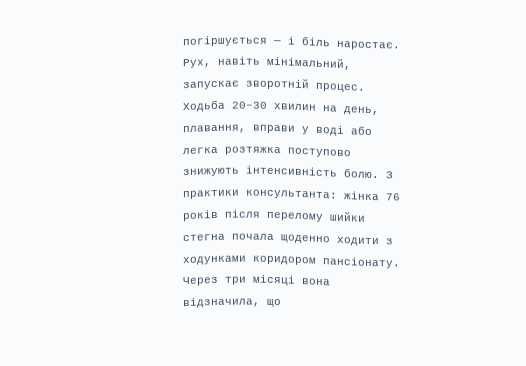погіршується — і біль наростає. Рух, навіть мінімальний, запускає зворотній процес.
Ходьба 20–30 хвилин на день, плавання, вправи у воді або легка розтяжка поступово знижують інтенсивність болю. З практики консультанта: жінка 76 років після перелому шийки стегна почала щоденно ходити з ходунками коридором пансіонату. Через три місяці вона відзначила, що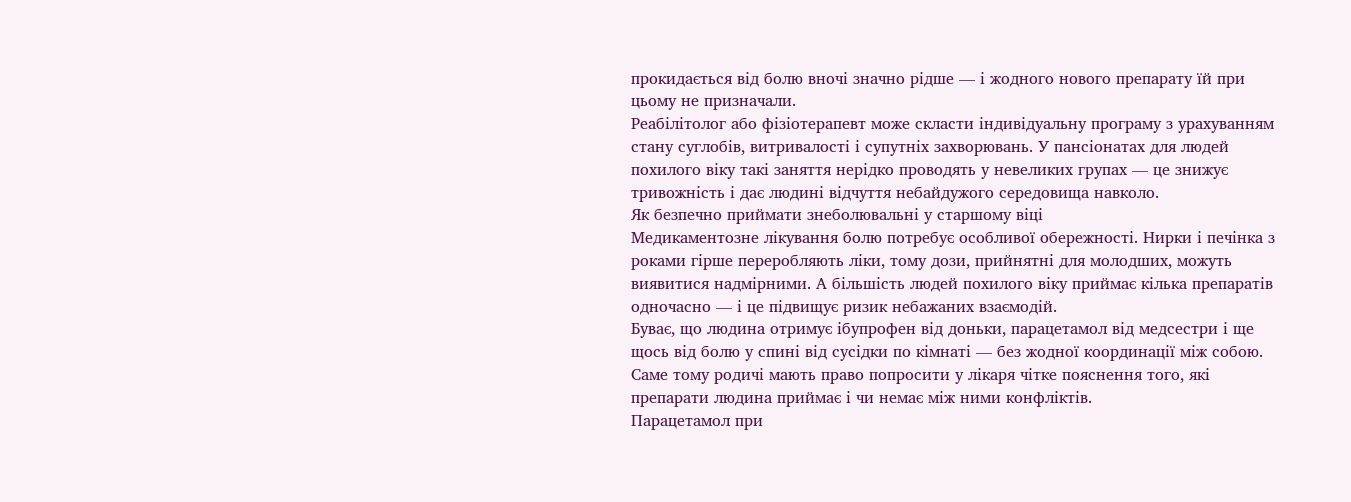прокидається від болю вночі значно рідше — і жодного нового препарату їй при цьому не призначали.
Реабілітолог або фізіотерапевт може скласти індивідуальну програму з урахуванням стану суглобів, витривалості і супутніх захворювань. У пансіонатах для людей похилого віку такі заняття нерідко проводять у невеликих групах — це знижує тривожність і дає людині відчуття небайдужого середовища навколо.
Як безпечно приймати знеболювальні у старшому віці
Медикаментозне лікування болю потребує особливої обережності. Нирки і печінка з роками гірше переробляють ліки, тому дози, прийнятні для молодших, можуть виявитися надмірними. А більшість людей похилого віку приймає кілька препаратів одночасно — і це підвищує ризик небажаних взаємодій.
Буває, що людина отримує ібупрофен від доньки, парацетамол від медсестри і ще щось від болю у спині від сусідки по кімнаті — без жодної координації між собою. Саме тому родичі мають право попросити у лікаря чітке пояснення того, які препарати людина приймає і чи немає між ними конфліктів.
Парацетамол при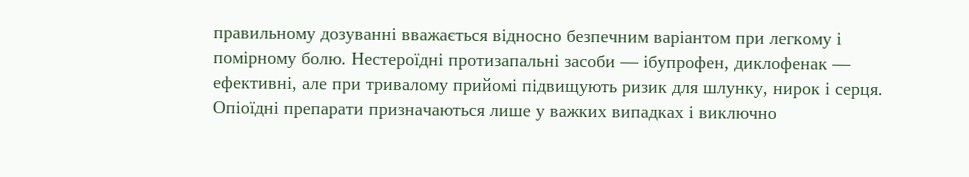правильному дозуванні вважається відносно безпечним варіантом при легкому і помірному болю. Нестероїдні протизапальні засоби — ібупрофен, диклофенак — ефективні, але при тривалому прийомі підвищують ризик для шлунку, нирок і серця. Опіоїдні препарати призначаються лише у важких випадках і виключно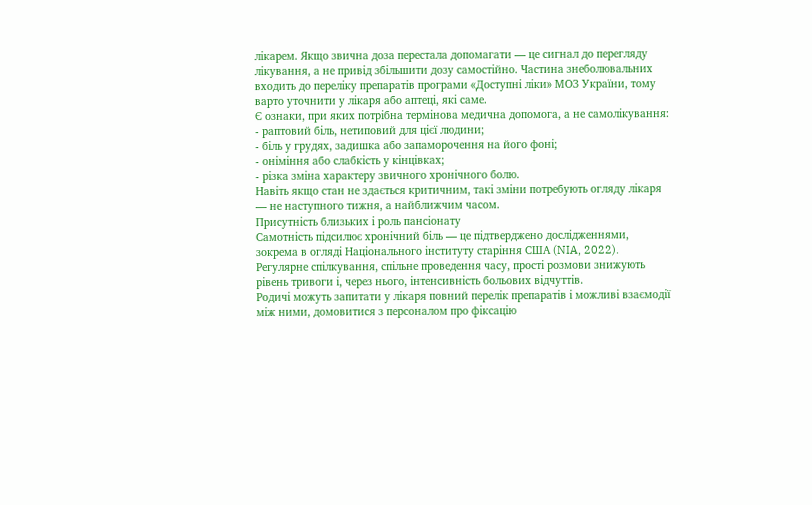лікарем. Якщо звична доза перестала допомагати — це сигнал до перегляду лікування, а не привід збільшити дозу самостійно. Частина знеболювальних входить до переліку препаратів програми «Доступні ліки» МОЗ України, тому варто уточнити у лікаря або аптеці, які саме.
Є ознаки, при яких потрібна термінова медична допомога, а не самолікування:
- раптовий біль, нетиповий для цієї людини;
- біль у грудях, задишка або запаморочення на його фоні;
- оніміння або слабкість у кінцівках;
- різка зміна характеру звичного хронічного болю.
Навіть якщо стан не здається критичним, такі зміни потребують огляду лікаря — не наступного тижня, а найближчим часом.
Присутність близьких і роль пансіонату
Самотність підсилює хронічний біль — це підтверджено дослідженнями, зокрема в огляді Національного інституту старіння США (NIA, 2022). Регулярне спілкування, спільне проведення часу, прості розмови знижують рівень тривоги і, через нього, інтенсивність больових відчуттів.
Родичі можуть запитати у лікаря повний перелік препаратів і можливі взаємодії між ними, домовитися з персоналом про фіксацію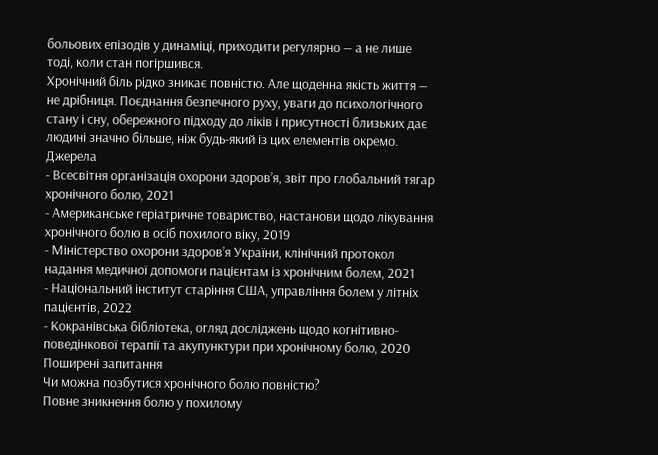больових епізодів у динаміці, приходити регулярно — а не лише тоді, коли стан погіршився.
Хронічний біль рідко зникає повністю. Але щоденна якість життя — не дрібниця. Поєднання безпечного руху, уваги до психологічного стану і сну, обережного підходу до ліків і присутності близьких дає людині значно більше, ніж будь-який із цих елементів окремо.
Джерела
- Всесвітня організація охорони здоров’я, звіт про глобальний тягар хронічного болю, 2021
- Американське геріатричне товариство, настанови щодо лікування хронічного болю в осіб похилого віку, 2019
- Міністерство охорони здоров’я України, клінічний протокол надання медичної допомоги пацієнтам із хронічним болем, 2021
- Національний інститут старіння США, управління болем у літніх пацієнтів, 2022
- Кокранівська бібліотека, огляд досліджень щодо когнітивно-поведінкової терапії та акупунктури при хронічному болю, 2020
Поширені запитання
Чи можна позбутися хронічного болю повністю?
Повне зникнення болю у похилому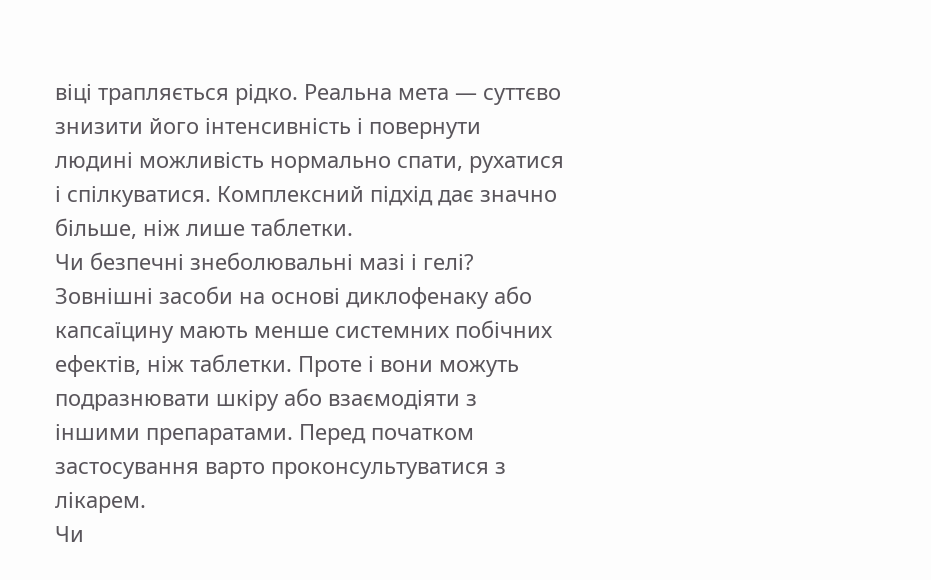віці трапляється рідко. Реальна мета — суттєво знизити його інтенсивність і повернути людині можливість нормально спати, рухатися і спілкуватися. Комплексний підхід дає значно більше, ніж лише таблетки.
Чи безпечні знеболювальні мазі і гелі?
Зовнішні засоби на основі диклофенаку або капсаїцину мають менше системних побічних ефектів, ніж таблетки. Проте і вони можуть подразнювати шкіру або взаємодіяти з іншими препаратами. Перед початком застосування варто проконсультуватися з лікарем.
Чи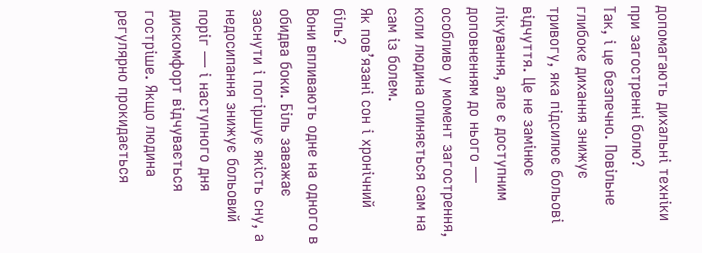допомагають дихальні техніки при загостренні болю?
Так, і це безпечно. Повільне глибоке дихання знижує тривогу, яка підсилює больові відчуття. Це не замінює лікування, але є доступним доповненням до нього — особливо у момент загострення, коли людина опиняється сам на сам із болем.
Як пов’язані сон і хронічний біль?
Вони впливають одне на одного в обидва боки. Біль заважає заснути і погіршує якість сну, а недосипання знижує больовий поріг — і наступного дня дискомфорт відчувається гостріше. Якщо людина регулярно прокидається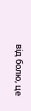від болю, це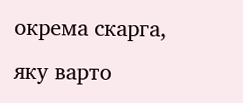окрема скарга, яку варто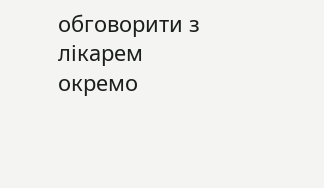обговорити з лікарем окремо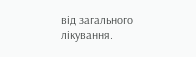від загального лікування.